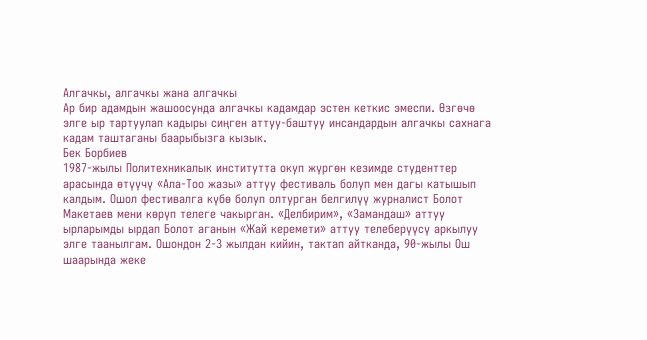Алгачкы, алгачкы жана алгачкы
Ар бир адамдын жашоосунда алгачкы кадамдар эстен кеткис эмеспи. Өзгөчө элге ыр тартуулап кадыры сиңген аттуу-баштуу инсандардын алгачкы сахнага кадам таштаганы баарыбызга кызык.
Бек Борбиев
1987-жылы Политехникалык институтта окуп жүргөн кезимде студенттер арасында өтүүчү «Ала-Тоо жазы» аттуу фестиваль болуп мен дагы катышып калдым. Ошол фестивалга күбө болуп олтурган белгилүү журналист Болот Макетаев мени көрүп телеге чакырган. «Делбирим», «Замандаш» аттуу ырларымды ырдап Болот аганын «Жай керемети» аттуу телеберүүсү аркылуу элге таанылгам. Ошондон 2-3 жылдан кийин, тактап айтканда, 90-жылы Ош шаарында жеке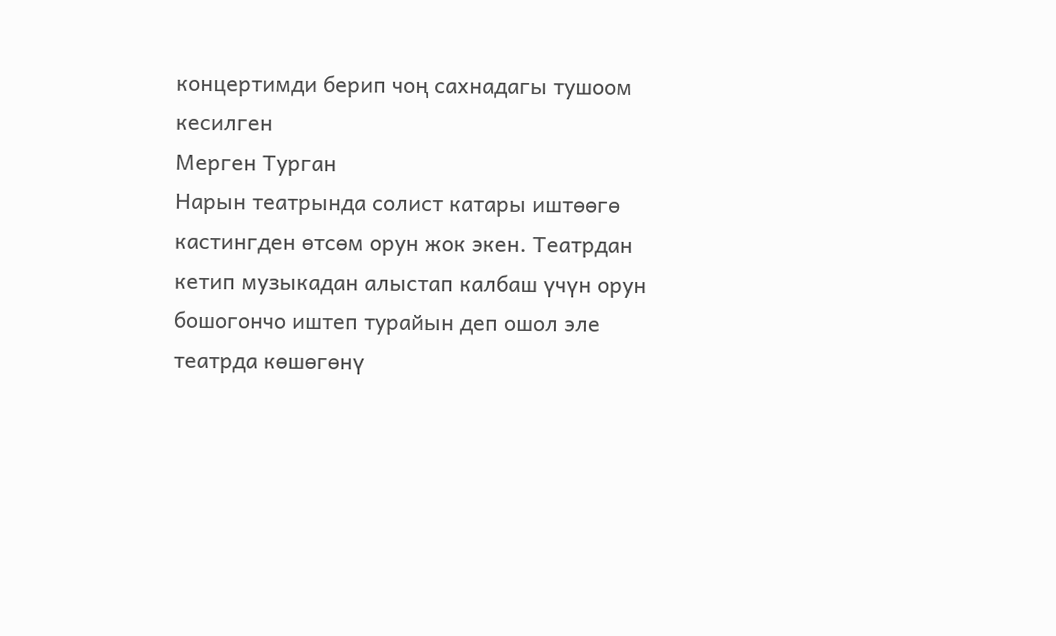концертимди берип чоң сахнадагы тушоом кесилген
Мерген Турган
Нарын театрында солист катары иштөөгө кастингден өтсөм орун жок экен. Театрдан кетип музыкадан алыстап калбаш үчүн орун бошогончо иштеп турайын деп ошол эле театрда көшөгөнү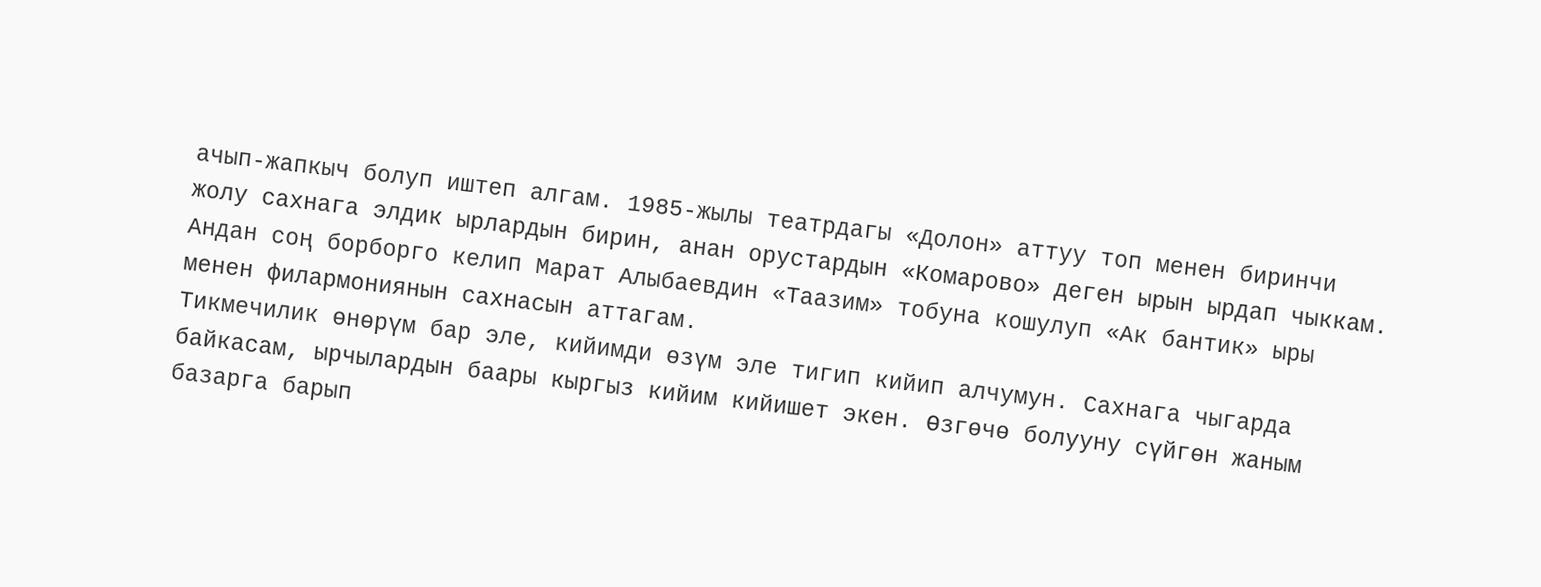ачып-жапкыч болуп иштеп алгам. 1985-жылы театрдагы «Долон» аттуу топ менен биринчи жолу сахнага элдик ырлардын бирин, анан орустардын «Комарово» деген ырын ырдап чыккам. Андан соң борборго келип Марат Алыбаевдин «Таазим» тобуна кошулуп «Ак бантик» ыры менен филармониянын сахнасын аттагам.
Тикмечилик өнөрүм бар эле, кийимди өзүм эле тигип кийип алчумун. Сахнага чыгарда байкасам, ырчылардын баары кыргыз кийим кийишет экен. Өзгөчө болууну сүйгөн жаным базарга барып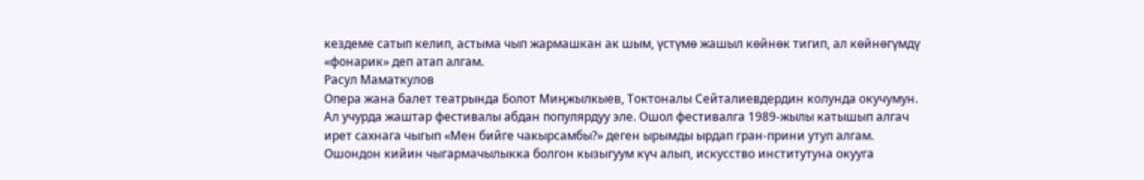кездеме сатып келип, астыма чып жармашкан ак шым, үстүмө жашыл көйнөк тигип, ал көйнөгүмдү «фонарик» деп атап алгам.
Расул Маматкулов
Опера жана балет театрында Болот Миңжылкыев, Токтоналы Сейталиевдердин колунда окучумун. Ал учурда жаштар фестивалы абдан популярдуу эле. Ошол фестивалга 1989-жылы катышып алгач ирет сахнага чыгып «Мен бийге чакырсамбы?» деген ырымды ырдап гран-прини утуп алгам. Ошондон кийин чыгармачылыкка болгон кызыгуум күч алып, искусство институтуна окууга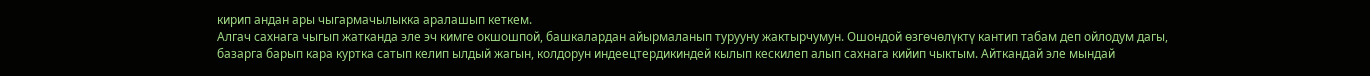кирип андан ары чыгармачылыкка аралашып кеткем.
Алгач сахнага чыгып жатканда эле эч кимге окшошпой, башкалардан айырмаланып турууну жактырчумун. Ошондой өзгөчөлүктү кантип табам деп ойлодум дагы, базарга барып кара куртка сатып келип ылдый жагын, колдорун индеецтердикиндей кылып кескилеп алып сахнага кийип чыктым. Айткандай эле мындай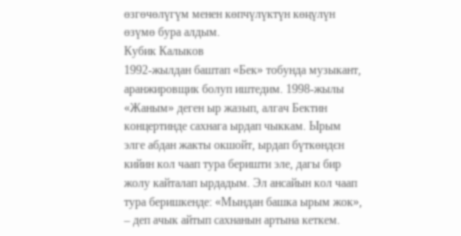өзгөчөлүгүм менен көпчүлүктүн көңүлүн өзүмө бура алдым.
Кубик Калыков
1992-жылдан баштап «Бек» тобунда музыкант, аранжировщик болуп иштедим. 1998-жылы «Жаным» деген ыр жазып, алгач Бектин концертинде сахнага ырдап чыккам. Ырым элге абдан жакты окшойт, ырдап бүткөндєн кийин кол чаап тура беришти эле, дагы бир жолу кайталап ырдадым. Эл ансайын кол чаап тура беришкенде: «Мындан башка ырым жок», – деп ачык айтып сахнанын артына кеткем.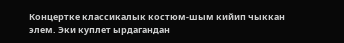Концертке классикалык костюм-шым кийип чыккан элем. Эки куплет ырдагандан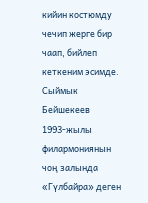кийин костюмду чечип жерге бир чаап, бийлеп кеткеним эсимде.
Сыймык Бейшекеев
1993-жылы филармониянын чоң залында «Гүлбайра» деген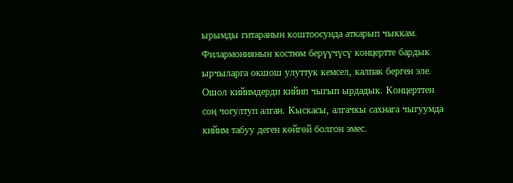ырымды гитаранын коштоосунда аткарып чыккам.
Филармониянын костюм берүүчүсү концертте бардык ырчыларга окшош улуттук кемсел, калпак берген эле. Ошол кийимдерди кийип чыгып ырдадык. Концерттен соң чогултуп алган. Кыскасы, алгачкы сахнага чыгуумда кийим табуу деген көйгөй болгон эмес.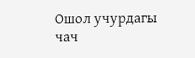Ошол учурдагы чач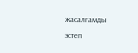жасалгамды эстеп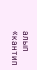алып «кантип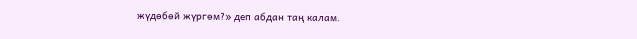жүдөбөй жүргөм?» деп абдан таң калам.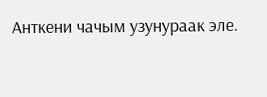Анткени чачым узунураак эле.